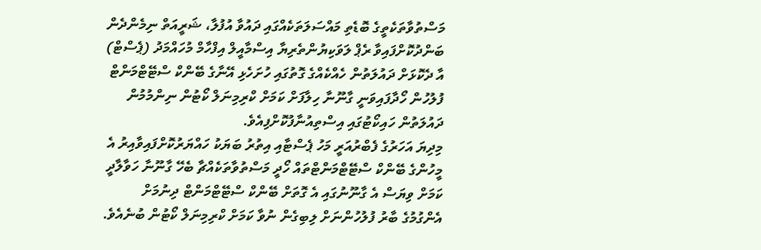މަސްތުވާތަކެތީގެ ބޮޑެތި މައްސަލަތަކެއްގައި ދައުވާ އުފުލާ، ޝަރީއަތް ނިމެންދެން ބަންދުކޮށްފައިވާ ރެޕް ލަވަކިޔުންތެރިޔާ އިސްމާއީލް އިފްހާމް މުހައްމަދު (ޕެސްޓް) އާ ދެކޮޅަށް ދައުލަތުން ހެއްކެއްގެ ގޮތުގައި ހުށަހެޅި އޭނާގެ ބޭންކް ސްޓޭޓްމަންޓް ފުލުހުން ހޯދާފައިވަނީ ގާނޫނާ ހިލާފަށް ކަމަށް ކްރިމިނަލް ކޯޓުން ނިންމުމުން ދައުލަތުން ހައިކޯޓުގައި އިސްތިއުނާފުކޮށްފިއެވެ.
މިދިޔަ އަހަރުގެ ފެބްރުއަރީ މަހު ޕެސްޓާއި އިތުރު ބަޔަކު ހައްޔަރުކޮށްފައިވާއިރު އެ މީހުންގެ ބޭންކް ސްޓޭޓްމަންޓްތައް ހޯދީ މަސްތުވާތަކެއްޗާ ބެހޭ ގާނޫނާ ހަވާލާދީ ކަމަށް ވިޔަސް އެ ގާނޫނުގައި އެ ގޮތަށް ބޭންކް ސްޓޭޓްމަންޓް ދިނުމަށް އެންގުމުގެ ބާރު ފުލުހުންނަށް ލިބިގެން ނުވާ ކަމަށް ކްރިމިނަލް ކޯޓުން ބުނެއެވެ.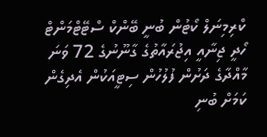ކްރިމިނަލް ކޯޓުން ބުނީ ބޭންކް ސްޓޭޓްމަންޓް ހޯދީ ޖިނާއީ އިޖުރައާތުގެ ގާނޫނުގެ 72 ވަނަ މާއްދާގެ ދަށުން ފުލުހުން ސިޓީއަކުން އެދިގެން ކަމަށް ބުނި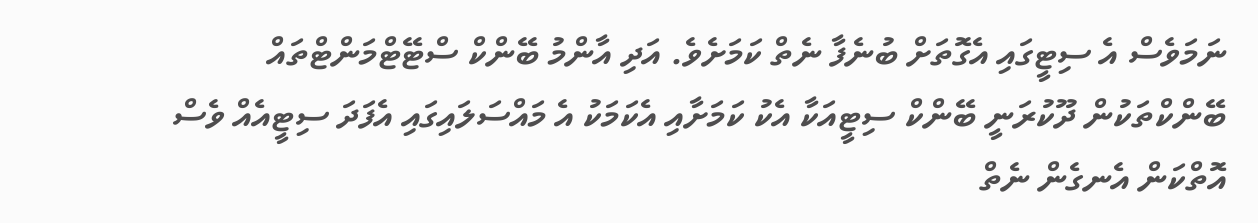ނަމަވެސް އެ ސިޓީގައި އެގޮތަށް ބުނެފާ ނެތް ކަމަށެވެ. އަދި އާންމު ބޭންކް ސްޓޭޓްމަންޓްތައް ބޭންކްތަކުން ދޫކުރަނީ ބޭންކް ސިޓީއަކާ އެކު ކަމަށާއި އެކަމަކު އެ މައްސަލައިގައި އެފަދަ ސިޓީއެއް ވެސް އޮތްކަން އެނގެން ނެތް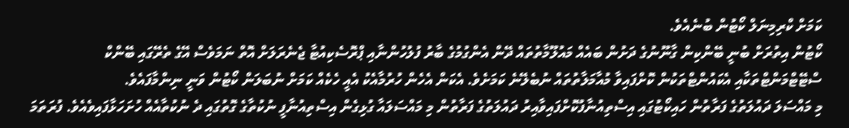ކަމަށް ކްރިމިނަލް ކޯޓުން ބުނެއެވެ.
ކޯޓުން އިތުރަށް ބުނީ ބޭންކިން ގާނޫނުގެ ދަށުން ބައެއް މައުލޫމާތުތައް ދޭން އެންގުމުގެ ބާރު ފުލުހުންނާއި ޕްރޮސެކިއުޓާ ޖެނެރަލަށް އޮތް ނަމަވެސް އޭގެ ތެރޭގައި ބޭންކް ސްޓޭޓްމަންޓްތަކާއި އެކައުންޓްތަކުން ކޮށްފައިވާ މުއާމަލާތުތައް ނުބެލޭނެ ކަމަށެވެ. އެކަން އެހެން ހުރުމާއެކު އެއީ ހެކެއް ކަމަށް ނުބަލަން ކޯޓުން ވަނީ ނިންމާފައެވެ.
މި މައްސަލަ ދައުލަތުގެ ފަރާތުން ހައިކޯޓުގައި އިސްތިއުނާފުކޮށްފައިވާއިރު ދައުލަތުގެ ފަރާތުން މި މައްސަލައާ ގުޅިގެން އިސްތިއުނާފީ ނުކުތާގެ ގޮތުގައި ދެ ނުކުތާއެއް ހުށަހަޅާފައިވެއެވެ. ފުރަތަމަ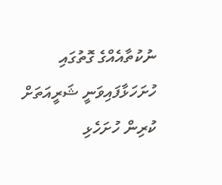ނުކުތާއެއްގެ ގޮތުގައި ހުށަހަޅާފައިވަނީ ޝަރީއަތަށް ކުރިން ހުށަހެޅި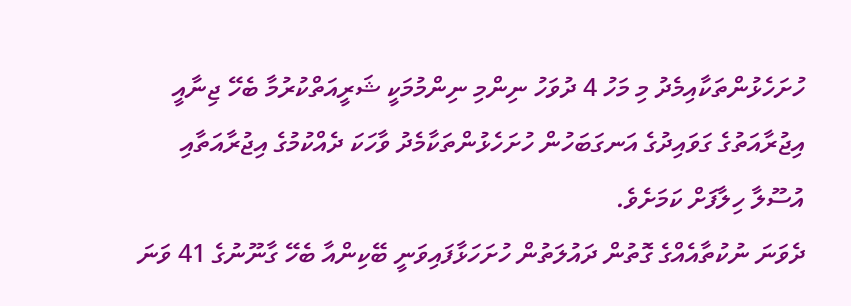ހުށަހެޅުންތަކާއިމެދު މި މަހު 4 ދުވަހު ނިންމި ނިންމުމަކީ ޝަރީއަތްކުރުމާ ބެހޭ ޖިނާއީ އިޖުރާއަތުގެ ގަވައިދުގެ އަނގަބަހުން ހުށަހެޅުންތަކާމެދު ވާހަކަ ދެއްކުމުގެ އިޖުރާއަތާއި އުސޫލާ ހިލާފަށް ކަމަށެވެ.
ދެވަނަ ނުކުތާއެއްގެ ގޮތުން ދައުލަތުން ހުށަހަޅާފައިވަނީ ބޭކިންއާ ބެހޭ ގާނޫނުގެ 41 ވަނަ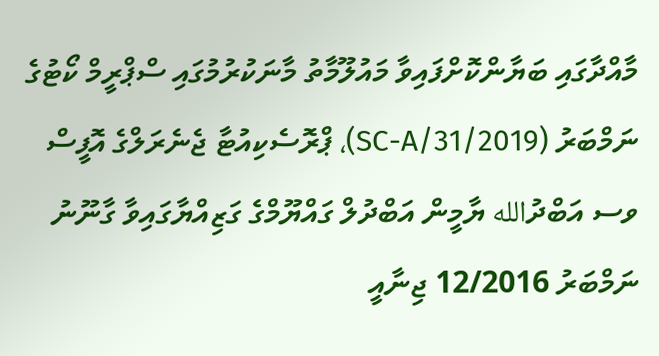މާއްދާގައި ބަޔާންކޮށްފައިވާ މައުލޫމާތު މާނަކުރުމުގައި ސްޕްރީމް ކޯޓުގެ ނަމްބަރު (2019/SC-A/31)، ޕްރޮސެކިއުޓާ ޖެނެރަލްގެ އޮފީސް ވސ އަބްދުالله ޔާމީން އަބްދުލް ގައްޔޫމްގެ ގަޒިއްޔާގައިވާ ގާނޫނު ނަމްބަރު 12/2016 ޖިނާއީ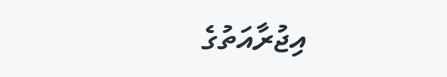އިޖުރާއަތުގެ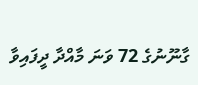ގާނޫނުގެ 72 ވަނަ މާއްދާ ދީފައިވާ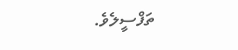ތަފްސީލެވެ.